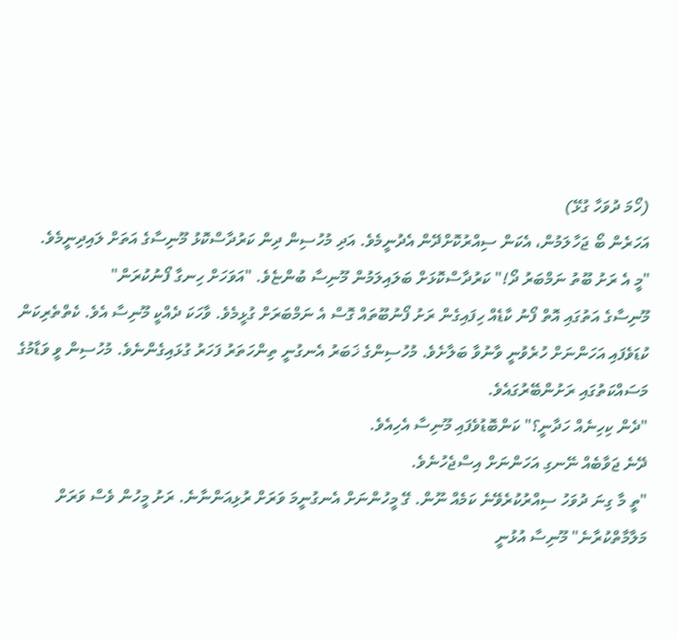(ހޯމަ ދުވަހާ ގުޅޭ)
އަހަރެން ބޯ ޖަހާލަމުން، އެކަން ސިއްރުކޮށްދޭން އެދުނީމެވެ. އަދި މުހުސިން ދިން ކަރުދާސްކޮޅު މޫނިސާގެ އަތަށް ލައިދިނީމެވެ.
"މީ އެ ރަށު ބޫތު ނަމްބަރު ދޯ!" ކަރުދާސްކޮޅަށް ބަލައިލަމުން މޫނިސާ ބުންޏެވެ. "އަވަހަށް ހިނގާ ފޯނުކުރަން"
މޫނިސާގެ އަތުގައި އޮތް ފޯނު ކާޑެއް ހިފައިގެން ރަށު ފޯނުބޫތައް ގޮސް އެ ނަމްބަރަށް ގުޅީމެވެ. ވާހަކަ ދެއްކީ މޫނިސާ އެވެ. ކެތްތެރިކަން ކުޑަވެފައި އަހަންނަށް ހުރެވުނީ ވާނުވާ ބަލާށެވެ. މުހުސިންގެ ޚަބަރު އެނގުނީ ތިންހަތަރު ފަހަރު ގުޅައިގެންނެވެ. މުހުސިން ވީ ވަޑާމުގެ މަސައްކަތުގައި ރަށުންބޭރުގައެވެ.
"ދެން ކިހިނެއް ހަދާނީ؟" ކަންބޮޑުވެފައި މޫނިސާ އެހިއެވެ.
ދޭނެ ޖަވާބެއް ނޭނގި އަހަންނަށް އިސްޖެހުނެވެ.
"ތީ މާ ގިނަ ދުވަހު ސިއްރުކުރެވޭނެ ކަމެއް ނޫން. ގޭ މީހުންނަށް އެނގުނީމަ ވަރަށް ރުޅިއަންނާނެ. ރަށު މީހުން ވެސް ވަރަށް މަލާމާތްކުރާނެ" މޫނިސާ އުޅުނީ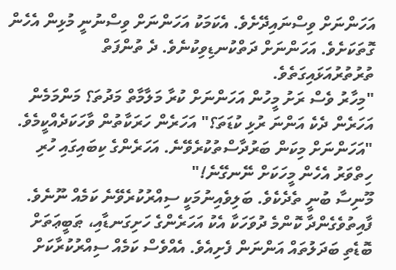އަހަންނަށް ވިސްނައިދޭށެވެ. އެކަމަކު އަހަންނަށް ވިސްނުނީ މުޅިން އެހެން ގޮތަކަށެވެ. އަހަންނަށް ދަތްކުނޑިވިކުނެވެ. ދެ ތުންފަތް ތުރުތުރުއަޅައިގަތެވެ.
"މިހާރު ވެސް ރަށު މީހުން އަހަންނަށް ކުރާ މަލާމާތް މަދުތަ؟ މަންމަމެން އަހަރެން ދެކެ އަންނަ ރުޅި ކުޑަތަ؟" އަހަރެން ހަރަކާތުން ވާހަކަދެއްކީމެވެ. "އަހަންނަށް މިކަން ބަރުދާސްތުކުރެވޭނެ. އަހަރެންގެ ކިބައިގައި ހުރި ހިތްވަރު އެހެން މީހަކަށް ނޭނގޭނެ!"
މޫނިސާ ބުނީ ތެދެކެވެ. ބަލިވެއިނުމަކީ ސިއްރުކުރެވޭނެ ކަމެއް ނޫނެވެ. ފާއިތުވެގެންދާ ކޮންމެ ދުވަހަކާ އެކު އަހަރެންގެ ހަށިގަނޑާއި، ޠަބީޢަތަށް ބޮޑެތި ބަދަލުތައް އަންނަން ފެށިއެވެ. އެއްވެސް ކަމެއް ސިއްރުކުރާކަށް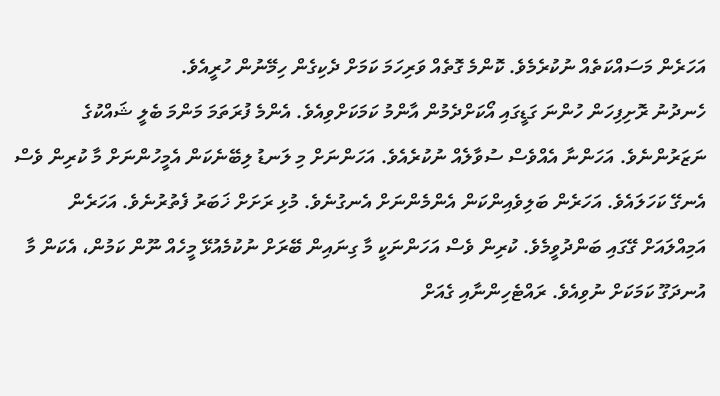އަހަރެން މަސައްކަތެއް ނުކުރެމެވެ. ކޮންމެ ގޮތެއް ވަރިހަމަ ކަމަށް ދެކިގެން ހިމޭނުން ހުރީއެވެ.
ހެނދުނު ރޮށިފިހަން ހުންނަ ގަޑީގައި އޯކަށްދެމުން އާންމު ކަމަކަށްވިއެވެ. އެންމެ ފުރަތަމަ މަންމަ ބެލީ ޝައްކުގެ ނަޒަރުންނެވެ. އަހަންނާ އެއްވެސް ސުވާލެއް ނުކުރެއެވެ. އަހަންނަށް މި ލަނޑު ލިބޭނެކަން އެމީހުންނަށް މާ ކުރިން ވެސް އެނގޭ ކަހަލައެވެ. އަހަރެން ބަލިވެއިންކަން އެންމެންނަށް އެނގުނެވެ. މުޅި ރަށަށް ޚަބަރު ފެތުރުނެވެ. އަހަރެން އަމިއްލައަށް ގޭގައި ބަންދުވީމެވެ. ކުރިން ވެސް އަހަންނަކީ މާ ގިނައިން ބޭރަށް ނުކުމެއުޅޭ މީހެއް ނޫން ކަމުން، އެކަން މާ އުނދަގޫ ކަމަކަށް ނުވިއެވެ. ރައްޓެހިންނާއި ގެއަށް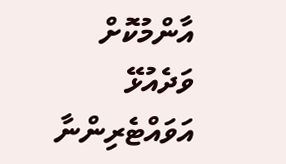އާންމުކޮށް ވަދެއުޅޭ އަވައްޓެރިންނާ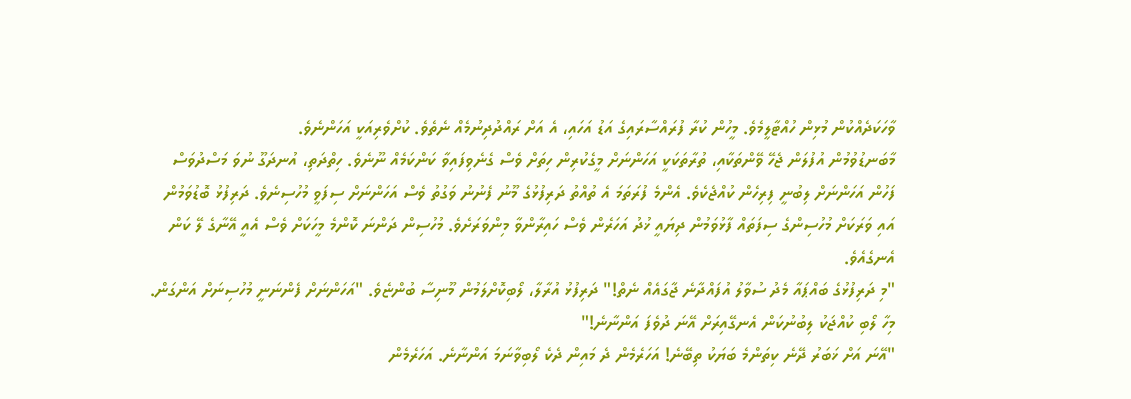ވާހަކަދެއްކުން މުޅިން ހުއްޓާލީމެވެ. މީހުން ކުރާ ފުރައްސާރައިގެ އަޑު އަހައި، އެ އަށް ރައްދުދިނުމެއް ނެތެވެ. ކުށްވެރިއަކީ އަހަންނެވެ.
މާބަނޑުވުމުން އުފުލަން ޖެހޭ ވޭންތަކާއި، ތުރާތަކަކީ އަހަންނަށް މީގެކުރިން ހިތަށް ވެސް ގެނެވިފައިވާ ކަންކަމެއް ނޫނެވެ. ހިތްދަތި، އުނދަގޫ ނުވަ މަސްދުވަސް ފަހުން އަހަންނަށް ލިބުނީ ފިރިހެން ކުއްޖެކެވެ. އެންމެ ފުރަތަމަ އެ ތުއްތު ދަރިފުޅުގެ މޫނު ފެނުނު ވަގުތު ވެސް އަހަންނަށް ސިފަވީ މުހުސިނެވެ. ދަރިފުޅު ބޮޑުވަމުން އައި ވަރަކަށް މުހުސިންގެ ސިފަތައް ފާޅުވަމުން ދިޔައީ ޚުދު އަހަރެން ވެސް ހައިރާންވާ މިންވަރަށެވެ. މުހުސިން ދަންނަ ކޮންމެ މީހަކަށް ވެސް އެއީ އޭނާގެ ލޭ ކަން އެނގެއެވެ.
"މި ދަރިފުޅުގެ ބައްޕައާ މެދު ސުވާލު އުފައްދާނެ ޖާގައެއް ނެތް!" ދަރިފުޅު އުރާލާ، ލޯބިކޮށްލަމުން މޫނިސާ ބުންޏެވެ. "އަހަންނަށް ފެންނަނީ މުހުސިނަށް އަންގަން. މިހާ ލޯބި ކުއްޖަކު ލިބުނުކަން އެނގޭއިރަށް އޭނަ ދުވެފަ އަންނާނެ!"
"އޭނަ އަށް ޚަބަރު ދޭނެ ކިތަންމެ ބަޔަކު ތިބޭނެ! އަހަރެމެން ދެ މައިން ދެކެ ލޯބިވާނަމަ އަންނާނެ. އަހަރެމެން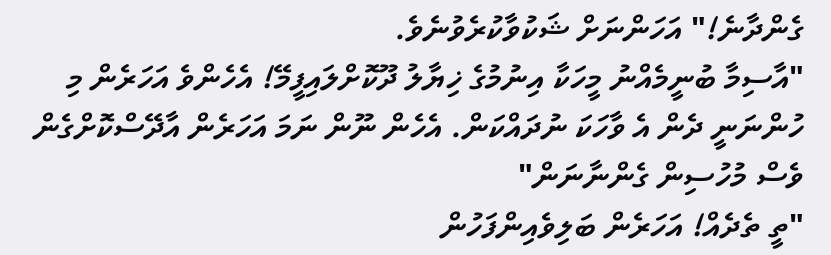ގެންދާނެ!" އަހަންނަށް ޝަކުވާކުރެވުނެވެ.
"އާސިމާ ބުނީމެއްނު މީހަކާ އިނުމުގެ ޚިޔާލު ދޫކޮށްލައިފީމޭ! އެހެންވެ އަހަރެން މި ހުންނަނީ ދެން އެ ވާހަކަ ނުދައްކަން. އެހެން ނޫން ނަމަ އަހަރެން އާދޭސްކޮށްގެން ވެސް މުހުސިން ގެންނާނަން"
"ތީ ތެދެއް! އަހަރެން ބަލިވެއިންފަހުން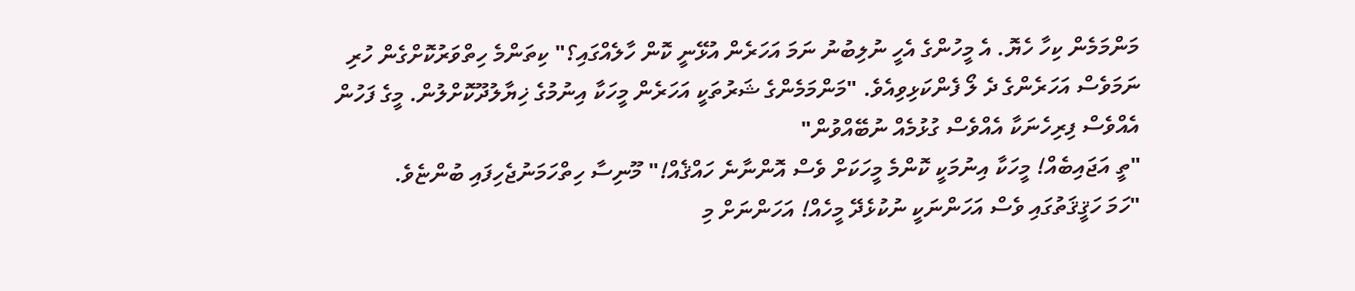މަންމަމެން ކިހާ ހެޔޮ. އެ މީހުންގެ އެހީ ނުލިބުނު ނަމަ އަހަރެން އުޅޭނީ ކޮން ހާލެއްގައި؟" ކިތަންމެ ހިތްވަރުކޮށްގެން ހުރި ނަމަވެސް އަހަރެންގެ ދެ ލޯ ފެންކަޅިވިއެވެ. "މަންމަމެންގެ ޝަރުތަކީ އަހަރެން މީހަކާ އިނުމުގެ ޚިޔާލުދޫކޮށްލުން. މީގެ ފަހުން އެއްވެސް ފިރިހެނަކާ އެއްވެސް ގުޅުމެއް ނުބޭއްވުން"
"ތީ އަޖައިބެއް! މީހަކާ އިނުމަކީ ކޮންމެ މީހަކަށް ވެސް އޮންނާނެ ހައްޤެއް!" މޫނިސާ ހިތްހަމަނުޖެހިފައި ބުންޏެވެ.
"ހަމަ ހަޤީޤަތުގައި ވެސް އަހަންނަކީ ނުކުޅެދޭ މީހެއް! އަހަންނަށް މި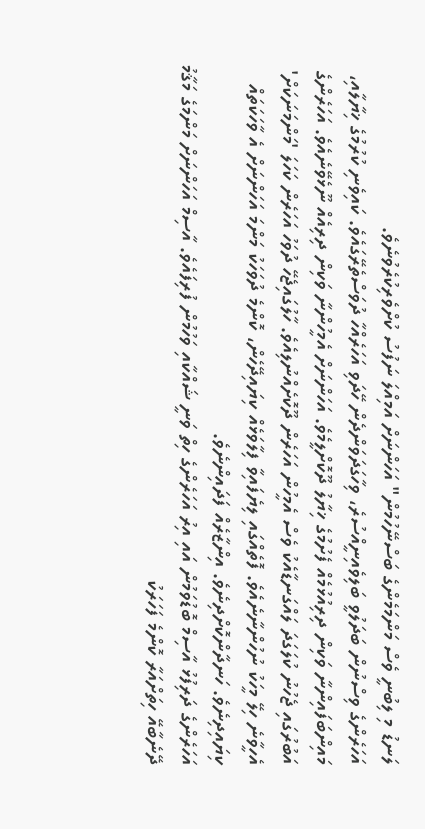ލަނޑު މި ލިބުނީ ވެސް މަންމަމެންގެ ބަސްނޭހުމުން" އަހަންނަށް އަމިއްލަ ނަފުސު ކުށްވެރިކުރެވުނެވެ.
އަހަރެންގެ ވިސްނުން ބަދަލުވީ ބަލިވެއިނީއްސުރެ، ވިހާގަދަވަންދެން ހޭދަވި އަހަރެއްހާ ދުވަސްތެރޭގައެވެ. ކައިވެނި ކުރުމުގެ ޚިޔާލާއި، މައިންބަފައިންނާ ވަކިން ދިރިއުޅުމެއް ފެށުމުގެ ޚިޔާލު ދޫކޮށްލީމެވެ. އަހަންނަށް އެމީހުންނާ ވަކިން ދިރިއެއް ނޫޅެވޭނެއެވެ. އަހަރެންގެ އަބުރުގައި ޖެހުނު ކުލަގަދަ ލައްގަނޑާއެކު ވެސް އެމީހުން އަހަރެން ދޫކޮށެއްނުލިއެވެ. ހާލުގައިޖެހޭ ދުވަހު އަހަރެން ކަހަލަ 'މަންމަނަކަށް' އެހީވާނެ ހިލޭ މީހަކު ނުހުންނާނެއެވެ. ފޮތެއްގައި ލިޔެފައިވާ ފިލާވަޅެއް ކިޔައިދޭހެން، ކޮންމެ ދުވަހަކު މަންމަ އަހަންނަށް އެ ވާހަކަތައް ކިޔައިދިނެވެ. ހަނދާންކޮށްދިނެވެ. އިންޒާރެއް ފަދައިންނެވެ.
އަހަރެންގެ ދަރިފުޅު އާސިމް ބޮޑުވަމުން އައި އިރު އަހަރެންގެ ހިތް ވަނީ ޝައްކާއި ވަހުމުން ފުރިފައެވެ. އާސިމް އަހަންނަށް މަންމަގެ މަޤާމު ދޭނެބާއޭ ހިތަށްއަރާ ކޮންމެ ފަހަރަކު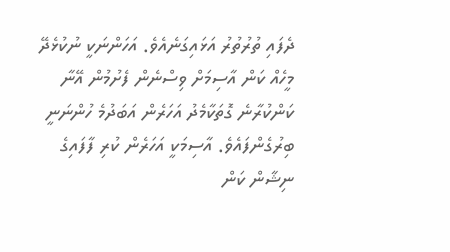ދެފައި ތުރުތުރު އަޅައިގަނެއެވެ. އަހަންނަކީ ނުކުޅެދޭ މީހެއް ކަން އާސިމަށް ވިސްނެން ފެށުމުން އޭނާ ކަންކުރާނެ ގޮތަކާމެދު އަހަރެން އަބަދުމެ ހުންނަނީ ބިރުގެންފައެވެ. އާސިމަކީ އަހަރެން ކުރި ފާފައިގެ ނިޝާން ކަން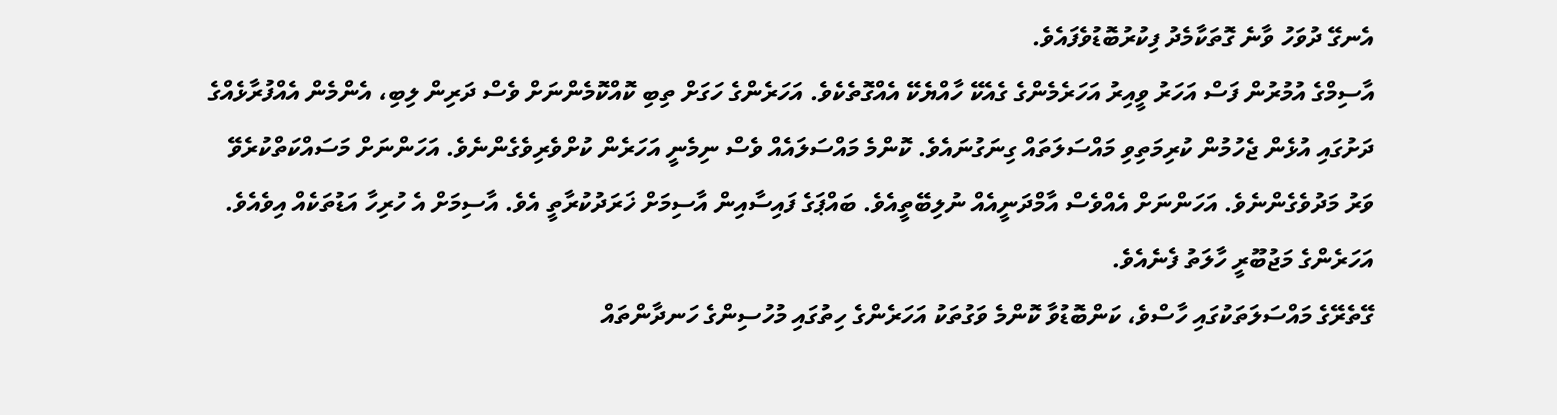އެނގޭ ދުވަހު ވާނެ ގޮތަކާމެދު ފިކުރުބޮޑުވެފައެވެ.
އާސިމްގެ އުމުރުން ފަސް އަހަރު ވީއިރު އަހަރެމެންގެ ގެއެކޭ ހާއްޔެކޭ އެއްގޮތެކެވެ. އަހަރެންގެ ހަގަށް ތިބި ކޮއްކޮމެންނަށް ވެސް ދަރިން ލިބި، އެންމެން އެއްފުރާޅެއްގެ ދަށުގައި އުޅެން ޖެހުމުން ކުރިމަތިވި މައްސަލަތައް ގިނަގުނައެވެ. ކޮންމެ މައްސަލައެއް ވެސް ނިމެނީ އަހަރެން ކުށްވެރިވެގެންނެވެ. އަހަންނަށް މަސައްކަތްކުރެވޭ ވަރު މަދުވެގެންނެވެ. އަހަންނަށް އެއްވެސް އާމްދަނީއެއް ނުލިބޭތީއެވެ. ބައްޕަގެ ފައިސާއިން އާސިމަށް ޚަރަދުކުރާތީ އެވެ. އާސިމަށް އެ ހުރިހާ އަޑުތަކެއް އިވެއެވެ. އަހަރެންގެ މަޖުބޫރީ ހާލަތު ފެނެއެވެ.
ގޭތެރޭގެ މައްސަލަތަކުގައި ހާސްވެ، ކަންބޮޑުވާ ކޮންމެ ވަގުތަކު އަހަރެންގެ ހިތުގައި މުހުސިންގެ ހަނދާންތައް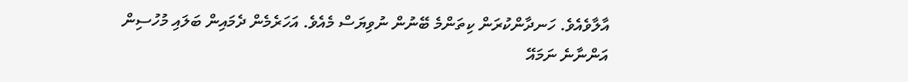އާލާވެއެވެ. ހަނދާންކުރަން ކިތަންމެ ބޭނުން ނުވިޔަސް މެއެވެ. އަހަރެމެން ދެމައިން ބަލައި މުހުސިން އަންނާނެ ނަމައޭ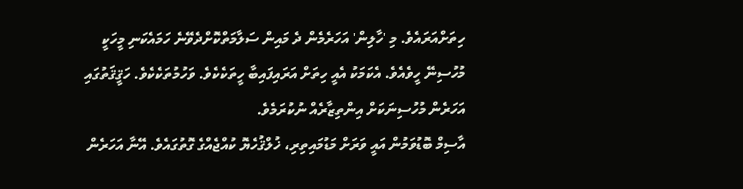ހިތަށްއަރައެވެ. މި 'ހާލިން' އަހަރެމެން ދެ މައިން ސަލާމަތްކޮށްދެވޭނެ ހަމައެކަނި މީހަކީ މުހުސިނޭ ހީވެއެވެ. އެކަމަކު އެއީ ހިތަށް އަރައިފައިބާ ހީތަކެކެވެ. ވަހުމުތަކެކެވެ. ހަޤީޤަތުގައި އަހަރެން މުހުސިނަކަށް އިންތިޒާރެއް ނުކުރަމެވެ.
އާސިމް ބޮޑުވަމުން އައީ ވަރަށް މަޑުމައިތިރި، ޚުލްޤުހެޔޮ ކުއްޖެއްގެ ގޮތުގައެވެ. އޭނާ އަހަރެން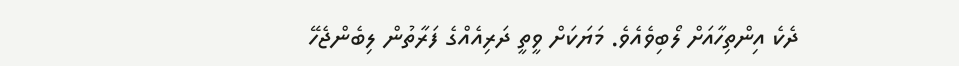ދެކެ އިންތިހާއަށް ލޯބިވެއެވެ. މަޔަކަށް ވީތީ ދަރިއެއްގެ ފަރާތުން ލިބެންޖެހޭ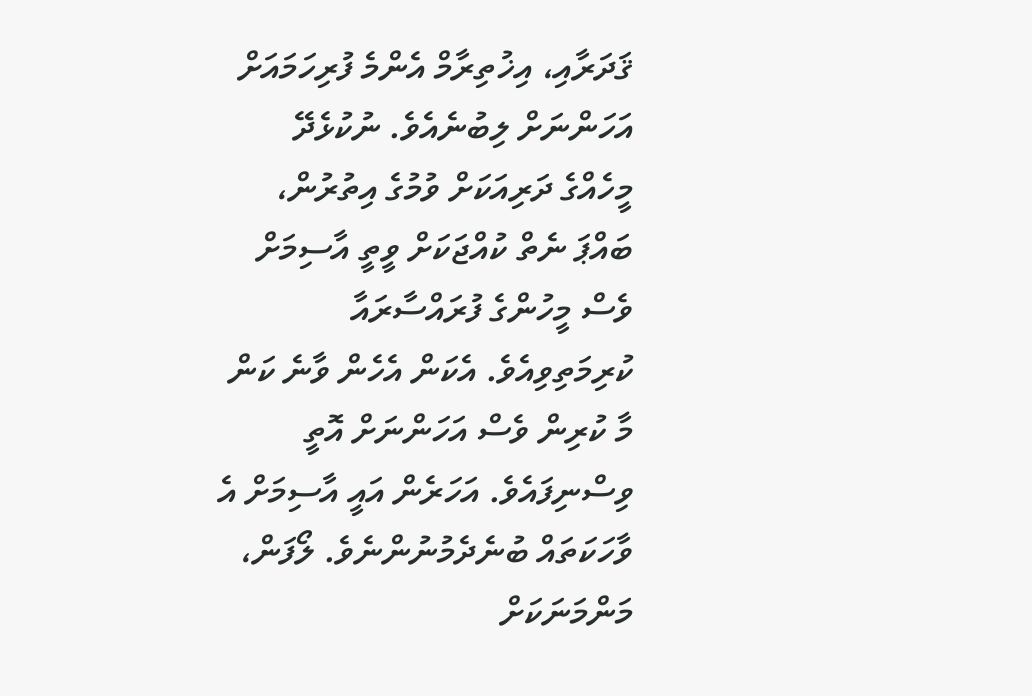ޤަދަރާއި، އިޚުތިރާމް އެންމެ ފުރިހަމައަށް އަހަންނަށް ލިބުނެއެވެ. ނުކުޅެދޭ މީހެއްގެ ދަރިއަކަށް ވުމުގެ އިތުރުން، ބައްޕަ ނެތް ކުއްޖަކަށް ވީތީ އާސިމަށް ވެސް މީހުންގެ ފުރައްސާރައާ ކުރިމަތިވިއެވެ. އެކަން އެހެން ވާނެ ކަން މާ ކުރިން ވެސް އަހަންނަށް އޮތީ ވިސްނިފައެވެ. އަހަރެން އައީ އާސިމަށް އެ ވާހަކަތައް ބުނެދެމުނުންނެވެ. ލޯފަން، މަންމަނަކަށް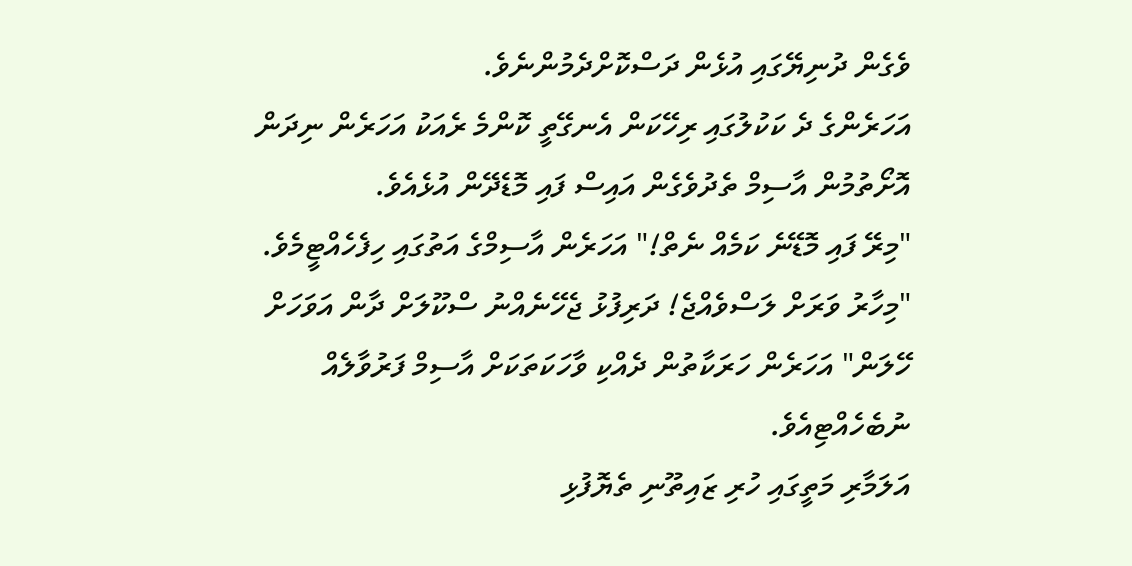ވެގެން ދުނިޔޭގައި އުޅެން ދަސްކޮށްދެމުންނެވެ.
އަހަރެންގެ ދެ ކަކުލުގައި ރިހޭކަން އެނގޭތީ ކޮންމެ ރެއަކު އަހަރެން ނިދަން އޮށޯތުމުން އާސިމް ތެދުވެގެން އައިސް ފައި މޮޑެދޭން އުޅެއެވެ.
"މިރޭ ފައި މޮޑޭނެ ކަމެއް ނެތް!" އަހަރެން އާސިމްގެ އަތުގައި ހިފެހެއްޓީމެވެ. "މިހާރު ވަރަށް ލަސްވެއްޖެ! ދަރިފުޅު ޖެހޭނެއްނު ސްކޫލަށް ދާން އަވަހަށް ހޭލަން" އަހަރެން ހަރަކާތުން ދެއްކި ވާހަކަތަކަށް އާސިމް ފަރުވާލެއް ނުބެހެއްޓިއެވެ.
އަލަމާރި މަތީގައި ހުރި ޒައިތޫނި ތެޔޮފުޅި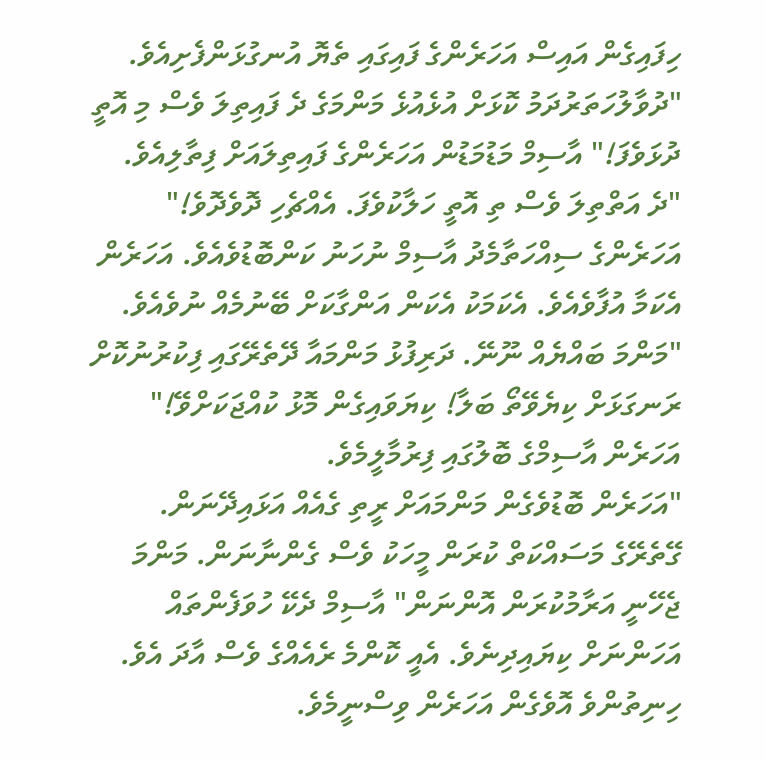ހިފައިގެން އައިސް އަހަރެންގެ ފައިގައި ތެޔޮ އުނގުޅަންފެށިއެވެ.
"ދުވާލުހަތަރުދަމު ކޮޅަށް އުޅެއުޅެ މަންމަގެ ދެ ފައިތިލަ ވެސް މި އޮތީ ދުޅަވެފަ!" އާސިމް މަޑުމަޑުން އަހަރެންގެ ފައިތިލައަށް ފިތާލިއެވެ. "ދެ އަތްތިލަ ވެސް ތި އޮތީ ހަލާކުވެފަ. އެއްޗެހި ދޮވެދޮވެ!" އަހަރެންގެ ސިއްހަތާމެދު އާސިމް ނުހަނު ކަންބޮޑުވެއެވެ. އަހަރެން އެކަމާ އުފާވެއެވެ. އެކަމަކު އެކަން އަންގާކަށް ބޭނުމެއް ނުވެއެވެ.
"މަންމަ ބައްޔެއް ނޫނޭ. ދަރިފުޅު މަންމައާ ދޭތެރޭގައި ފިކުރުނުކޮށް ރަނގަޅަށް ކިޔެވޭތޯ ބަލާ! ކިޔަވައިގެން މޮޅު ކުއްޖަކަށްވޭ!" އަހަރެން އާސިމްގެ ބޮލުގައި ފިރުމާލީމެވެ.
"އަހަރެން ބޮޑުވެގެން މަންމައަށް ރީތި ގެއެއް އަޅައިދޭނަން. ގޭތެރޭގެ މަސައްކަތް ކުރަން މީހަކު ވެސް ގެންނާނަން. މަންމަ ޖެހޭނީ އަރާމުކުރަން އޮންނަން" އާސިމް ދެކޭ ހުވަފެންތައް އަހަންނަށް ކިޔައިދިނެވެ. އެއީ ކޮންމެ ރެއެއްގެ ވެސް އާދަ އެވެ.
ހިނިތުންވެ އޮވެގެން އަހަރެން ވިސްނީމެވެ.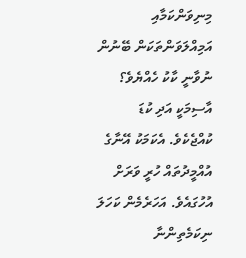މިނިވަންކަމާއި އަމިއްލަވަންތަކަން ބޭނުން ނުވާނީ ކާކު ހެއްޔެވެ؟ އާސިމަކީ އަދި ކުޑަ ކުއްޖެކެވެ. އެކަމަކު އޭނާގެ އުއްމީދުތައް ހުރީ ވަރަށް އުހުގައެވެ. އަހަރެމެން ކަހަލަ ނިކަމެތިންނާ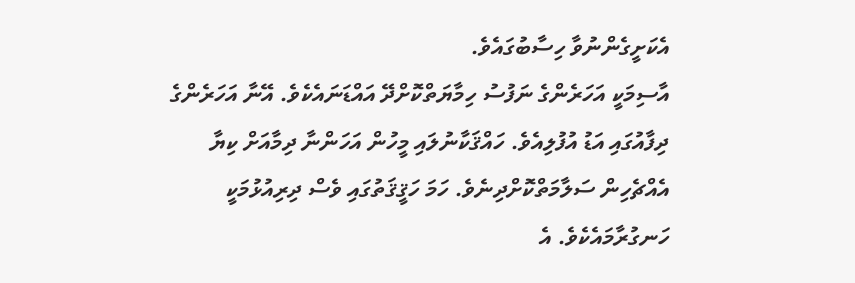އެކަށީގެންނުވާ ހިސާބުގައެވެ.
އާސިމަކީ އަހަރެންގެ ނަފުސު ހިމާޔަތްކޮށްދޭ އައްޑަނައެކެވެ. އޭނާ އަހަރެންގެ ދިފާއުގައި އަޑު އުފުލިއެވެ. ހައްޤަކާނުލައި މީހުން އަހަންނާ ދިމާއަށް ކިޔާ އެއްޗެހިން ސަލާމަތްކޮށްދިނެވެ. ހަމަ ހަޤީޤަތުގައި ވެސް ދިރިއުޅުމަކީ ހަނގުރާމައެކެވެ. އެ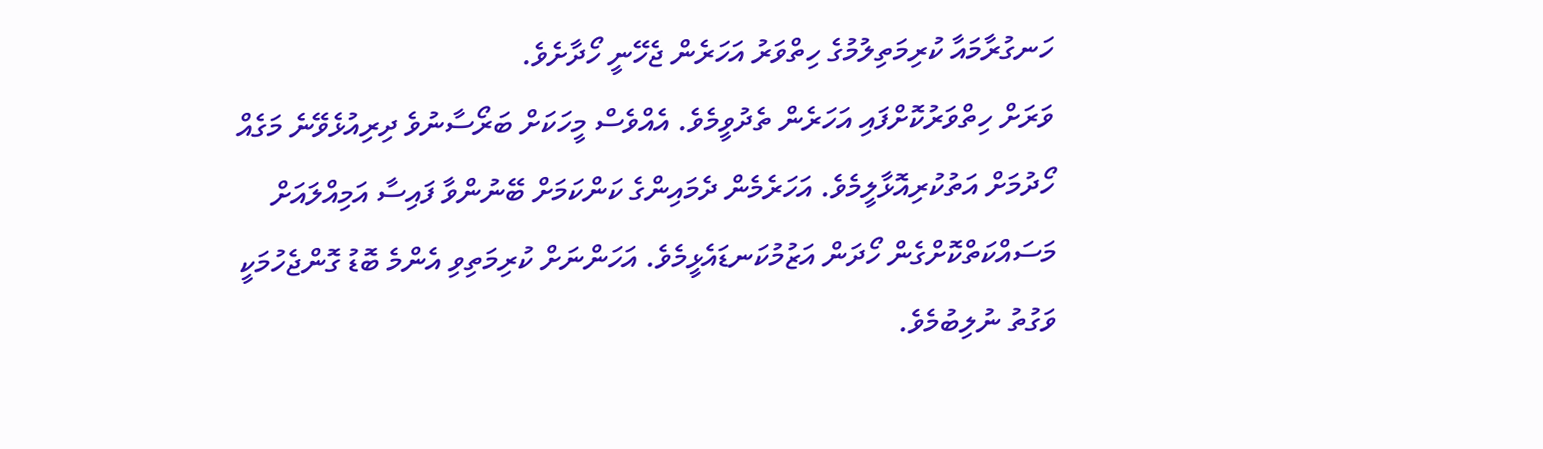ހަނގުރާމައާ ކުރިމަތިލުމުގެ ހިތްވަރު އަހަރެން ޖެހޭނީ ހޯދާށެވެ.
ވަރަށް ހިތްވަރުކޮށްފައި އަހަރެން ތެދުވީމެވެ. އެއްވެސް މީހަކަށް ބަރޯސާނުވެ ދިރިއުޅެވޭނެ މަގެއް ހޯދުމަށް އަތުކުރިއޮޅާލީމެވެ. އަހަރެމެން ދެމައިންގެ ކަންކަމަށް ބޭނުންވާ ފައިސާ އަމިއްލައަށް މަސައްކަތްކޮށްގެން ހޯދަން އަޒުމުކަނޑައެޅީމެވެ. އަހަންނަށް ކުރިމަތިވި އެންމެ ބޮޑު ގޮންޖެހުމަކީ ވަގުތު ނުލިބުމެވެ.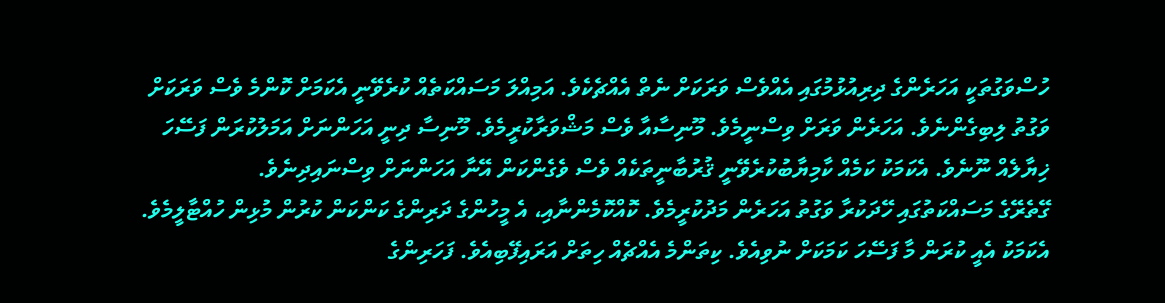ހުސްވަގުތަކީ އަހަރެންގެ ދިރިއުޅުމުގައި އެއްވެސް ވަރަކަށް ނެތް އެއްޗެކެވެ. އަމިއްލަ މަސައްކަތެއް ކުރެވޭނީ އެކަމަށް ކޮންމެ ވެސް ވަރަކަށް ވަގުތު ލިބިގެންނެވެ. އަހަރެން ވަރަށް ވިސްނީމެވެ. މޫނިސާއާ ވެސް މަޝްވަރާކުރީމެވެ. މޫނިސާ ދިނީ އަހަންނަށް އަމަލުކުރަން ފަސޭހަ ޚިޔާލެއް ނޫނެވެ. އެކަމަކު ކަމެއް ކާމިޔާބުކުރެވޭނީ ޤުރުބާނީތަކެއް ވެސް ވެގެންކަން އޭނާ އަހަންނަށް ވިސްނައިދިނެވެ.
ގޭތެރޭގެ މަސައްކަތުގައި ހޭދަކުރާ ވަގުތު އަހަރެން މަދުކުރީމެވެ. ކޮއްކޮމެންނާއި، އެ މީހުންގެ ދަރިންގެ ކަންކަން ކުރުން މުޅިން ހުއްޓާލީމެވެ. އެކަމަކު އެއީ ކުރަން މާ ފަސޭހަ ކަމަކަށް ނުވިއެވެ. ކިތަންމެ އެއްޗެއް ހިތަށް އަރައިފޭބިއެވެ. ފަހަރިންގެ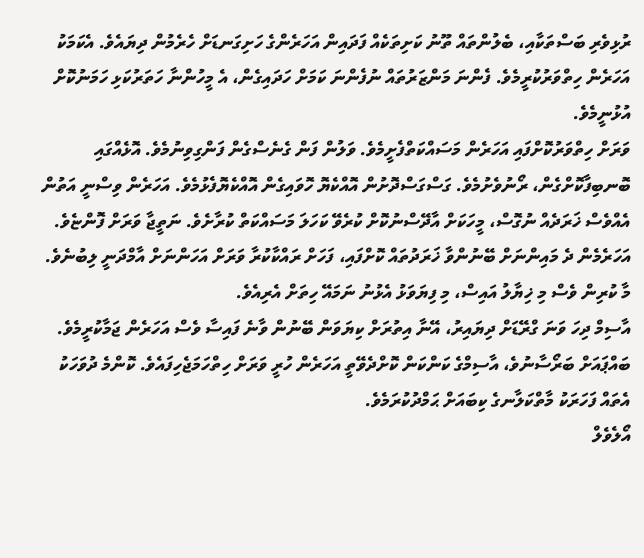ރުޅިވެރި ބަސްތަކާއި، ބެލުންތައް ތޫނު ކަށިތަކެއް ފަދައިން އަހަރެންގެ ހަށިގަނޑަށް ހެރެމުން ދިޔައެވެ. އެކަމަކު އަހަރެން ހިތްވަރުކުރީމެވެ. ފެންނަ މަންޒަރުތައް ނުފެންނަ ކަމަށް ހަދައިގެން، އެ މީހުންނާ ހަތަރުކަޅި ހަމަނުކޮށް އުޅުނީމެވެ.
ވަރަށް ހިތްވަރުކޮށްފައި އަހަރެން މަސައްކަތްފެށީމެވެ. ވަލުން ފަން ގެނެސްގެން ފަންގިވިނުމެވެ. އޮޅެއްގައި ބޮނބިފާކޮށްގެން، ރޯނުވެށުމެވެ. ގަސްގަސްދޮށުން އޮއްކެޔޮ ހޮވައިގެން އޮއްކެޔޮފެޅުމެވެ. އަހަރެން ވިސްނީ އަތުން އެއްވެސް ޚަރަދެއް ނުގޮސް، މީހަކަށް އާދޭސްނުކޮށް ކުރެވޭ ކަހަލަ މަސައްކަތް ކުރާށެވެ. ނަތީޖާ ވަރަށް ފޮންޏެވެ. އަހަރެމެން ދެ މައިންނަށް ބޭނުންވާ ޚަރަދުތައް ކޮށްފައި، ފަހަށް ރައްކާކުރާ ވަރަށް އަހަންނަށް އާމްދަނީ ލިބުނެވެ. މާ ކުރިން ވެސް މި ޚިޔާލު އައިސް، މި ފިޔަވަޅު އެޅުނު ނަމައޭ ހިތަށް އެރިއެވެ.
އާސިމް ދިހަ ވަނަ ގްރޭޑަށް ދިޔައިރު، އޭނާ އިތުރަށް ކިޔަވަން ބޭނުން ވާނެ ފައިސާ ވެސް އަހަރެން ޖަމާކުރީމެވެ. ބައްޕައަށް ބަރޯސާނުވެ، އާސިމްގެ ކަންކަން ކޮށްދެވޭތީ އަހަރެން ހުރީ ވަރަށް ހިތްހަމަޖެހިފައެވެ. ކޮންމެ ދުވަހަކު އެތައް ފަހަރަކު މާތްކަލާނގެ ކިބައަށް ޙަމްދުކުރަމެވެ.
އޯލެވެލް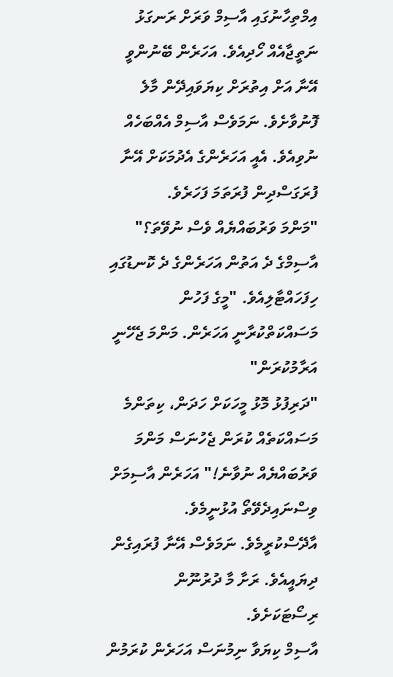އިމްތިހާނުގައި އާސިމް ވަރަށް ރަނގަޅު ނަތީޖާއެއް ހޯދިއެވެ. އަހަރެން ބޭނުންވީ އޭނާ އަށް އިތުރަށް ކިޔަވައިދޭން މާލެ ފޮނުވާށެވެ. ނަމަވެސް އާސިމް އެއްބަހެއް ނުވިއެވެ. އެއީ އަހަރެންގެ އެދުމަކަށް އޭނާ ފުރަގަސްދިން ފުރަތަމަ ފަހަރެވެ.
"މަންމަ ވަރުބައްޔެއް ވެސް ނުވޭތަ؟" އާސިމްގެ ދެ އަތުން އަހަރެންގެ ދެ ކޮނޑުގައި ހިފަހައްޓާލިއެވެ. "މީގެ ފަހުން މަސައްކަތްކުރާނީ އަހަރެން. މަންމަ ޖެހޭނީ އަރާމުކުރަން"
"ދަރިފުޅު މޮޅު މީހަކަށް ހަދަން، ކިތަންމެ މަސައްކަތެއް ކުރަން ޖެހުނަސް މަންމަ ވަރުބައްޔެއް ނުވާނެ!" އަހަރެން އާސިމަށް ވިސްނައިދެވޭތޯ އުޅުނީމެވެ. އާދޭސްކުރީމެވެ. ނަމަވެސް އޭނާ ފުރައިގެން ދިޔައީއެވެ. ރަށާ މާ ދުރުނޫން ރިސޯޓަކަށެވެ.
އާސިމް ކިޔަވާ ނިމުނަސް އަހަރެން ކުރަމުން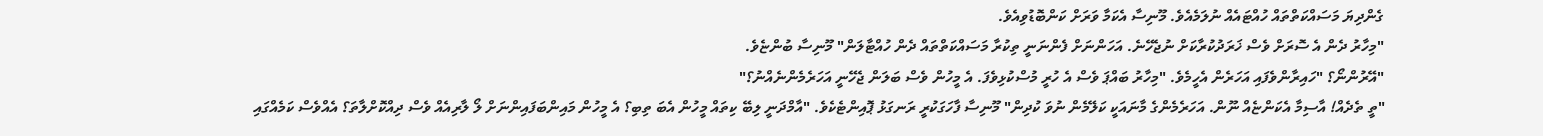ގެންދިޔަ މަސައްކަތްތައް ހުއްޓައެއް ނުލަމެއެވެ. މޫނިސާ އެކަމާ ވަރަށް ކަންބޮޑުވިއެވެ.
"މިހާރު ދެން އެ ސޮރަށް ވެސް ޚަރަދުކުރާކަށް ނުޖެހޭނެ. އަހަންނަށް ފެންނަނީ ތިކުރާ މަސައްކަތްތައް ދެން ހުއްޓާލަން" މޫނިސާ ބުންޏެވެ.
"އޭރުންނޯ؟ "ހައިރާންވެފައި އަހަރެން އެހީމެވެ. "މިހާރު ބައްޕަ ވެސް އެ ހުރީ މުސްކުޅިވެފަ. އެ މީހުން ވެސް ބަލަން ޖެހޭނީ އަހަރެމެންނެއްނު؟"
"ތީ ތެދެއް! އާސިމާ އެކަންޏެއް ނޫން. އަހަރެމެންގެ މާނައަކީ ކަލޭމެން ނުވަ ކުދިން" މޫނިސާ ފާހަގަކުރީ ރަނގަޅު ޕޮއިންޓެކެވެ. "އާމްދަނީ ލިބޭ ކިތައް މީހުން އެބަ ތިބި؟ އެ މީހުން މައިންބަފައިންނަށް ލޯ ލާރިއެއް ވެސް ދިއްކޮށްލާތަ؟ އެއްވެސް ކަމެއްގައި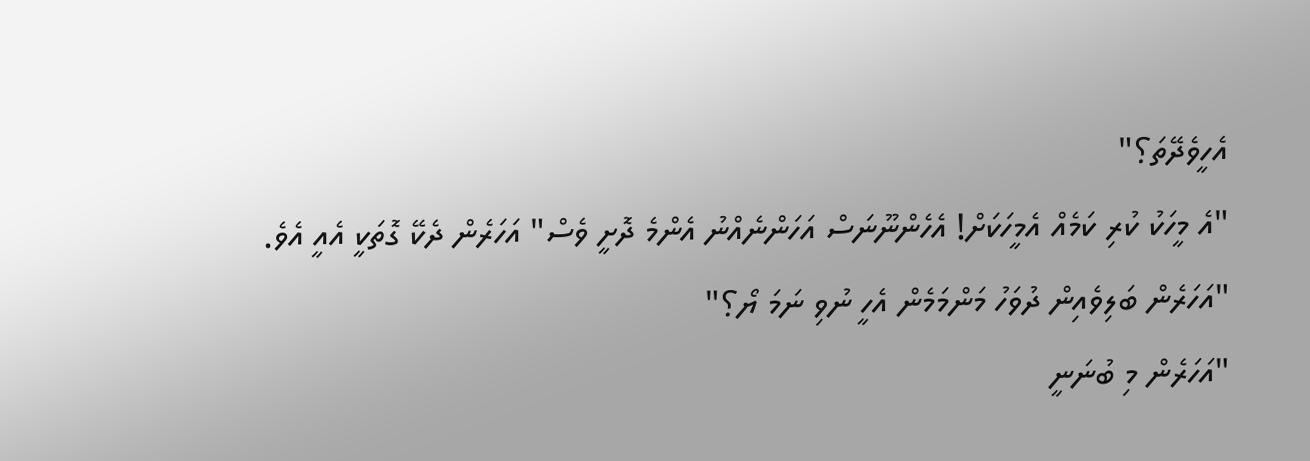އެހީވެދޭތަ؟"
"އެ މީހަކު ކުރި ކަމެއް އެމީހަކަށް! އެހެންނޫނަސް އަހަންނެއްނު އެންމެ ދޮށީ ވެސް" އަހަރެން ދެކޭ ގޮތަކީ އެއީ އެވެ. "އަހަރެން ބަލިވެއިން ދުވަހު މަންމަމެން އެހީ ނުވި ނަމަ ޔޯ؟"
"އަހަރެން މި ބުނަނީ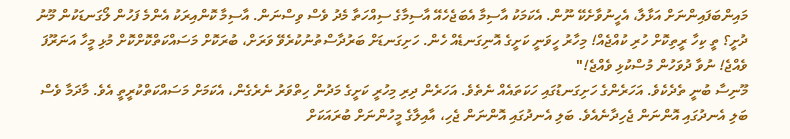މައިންބަފައިންނަށް އަޅާލާ، އެހީނުވާށެކޭ ނޫން. އެކަމަކު އާސިމާ އެބަޖެހެއޭ އާސިމާގެ ސިއްހަތާ މެދު ވެސް ވިސްނަން. އާސިމާ ކޮންއިރަކު އެންމެ ފަހުން ލޯގަނޑަކުން މޫނު ދުށީ؟ ތީ ކިހާ ރީތިކޮށް ހުރި ކުއްޖެއް! މިހާރު ހީވަނީ ކަށީގެ އޮނިގަނޑެއް ހެން. ހަށިގަނޑަށް ބަރުދާސްތުނުކުރެވޭ ވަރަށް، ބުރަކޮށް މަސައްކަތްކޮށްކޮށް މުޅި މީހާ އަނަރޫފަ ވެއްޖެ! ނުވާ ދުވަހުން މުސްކުޅި ވެއްޖެ!"
މޫނިސާ ބުނީ ތެދެކެވެ. އަހަރެންގެ ހަށިގަނޑުގައި ހަކަތައެއް ނެތެވެ. އަހަރެން ދިރި މިހުރީ ކަށީގެ މަދުން ހިތްވަރު ނެރެގެން، އެކަމަށް މަސައްކަތްކުރީތީ އެވެ. މާދަމާ ވެސް ބަލި އެނދުގައި އޮންނަން ޖެހިދާނެއެވެ. ބަލި އެނދުގައި އޮންނަން ޖެހި، އާއިލާގެ މީހުންނަށް ބުރައަކަށް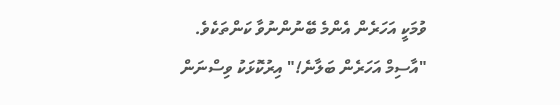ވުމަކީ އަހަރެން އެންމެ ބޭނުންނުވާ ކަންތަކެވެ.
"އާސިމް އަހަރެން ބަލާނެ!" އިރުކޮޅަކު ވިސްނަން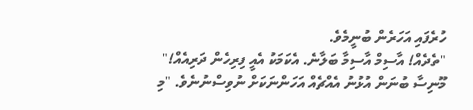ހުރެފައި އަހަރެން ބުނީމެވެ.
"ތެދެއް! އާސިމް އާސިމާ ބަލާނެ. އެކަމަކު އެއީ ފިރިހެން ދަރިއެއް!" މޫނިސާ ބުނަން އުޅުނު އެއްޗެއް އަހަންނަކަށް ނުވިސްނުނެވެ. "މި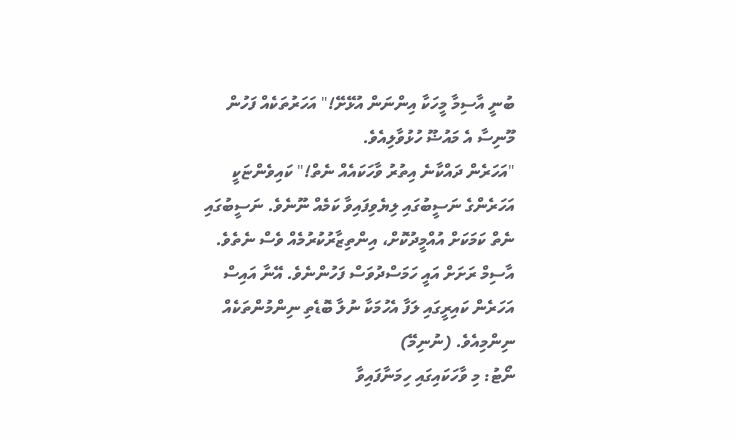ބުނީ އާސިމާ މީހަކާ އިންނަން އުޅޭށޭ!" އަހަރުތަކެއް ފަހުން މޫނިސާ އެ މައުޟޫ ހުޅުވާލިއެވެ.
"އަހަރެން ދައްކާނެ އިތުރު ވާހަކައެއް ނެތް!" ކައިވެންޏަކީ އަހަރެންގެ ނަސީބުގައި ލިޔެވިފައިވާ ކަމެއް ނޫނެވެ. ނަސީބުގައި ނެތް ކަމަކަށް އުއްމީދުކޮށް، އިންތިޒާރުކުރުމެއް ވެސް ނެތެވެ.
އާސިމް ރަށަށް އައީ ހަމަސްދުވަސް ފަހުންނެވެ. އޭނާ އައިސް އަހަރެން ކައިރީގައި ލަފާ އެހުމަކާ ނުލާ ބޮޑެތި ނިންމުންތަކެއް ނިންމިއެވެ. (ނުނިމޭ)
ނޯޓު: މި ވާހަކައިގައި ހިމަނާފައިވާ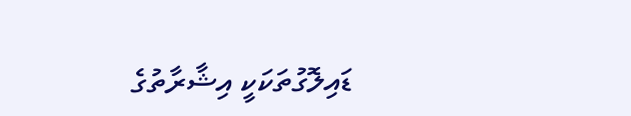ޑައިލޮގުތަކަކީ އިޝާރާތުގެ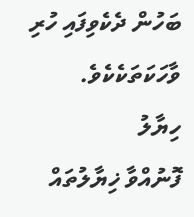ބަހުން ދެކެވިފައި ހުރި ވާހަކަތަކެކެވެ.
ހިޔާލު
ފޮނުއްވާ ޚިޔާލުތައް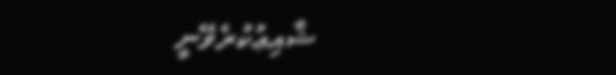ޝާއިޢުކުރެވޭނީ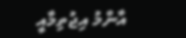އާންމު އިޖުތިމާއީ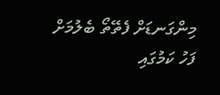މިންގަނޑަށް ފެތޭތޯ ބެލުމަށް ފަހު ކަމުގައި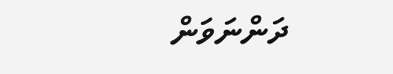ދަންނަވަން